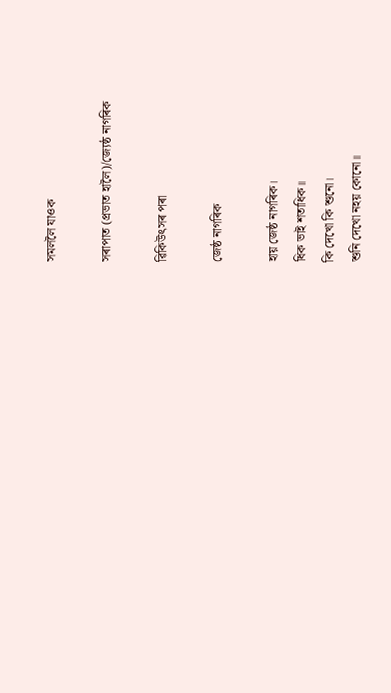সমললৈ যাওক

সৰাপাত (প্ৰভাত হালৈ)/জ্যেষ্ঠ নাগৰিক

ৱিকিউৎসৰ পৰা

জেষ্ঠ নাগৰিক

হায় জেষ্ঠ নাগৰিক।
ধিক ভাই শতাধিক॥
কি দেখো কি শুনো।
শুনি দেখো নহয় কোনো॥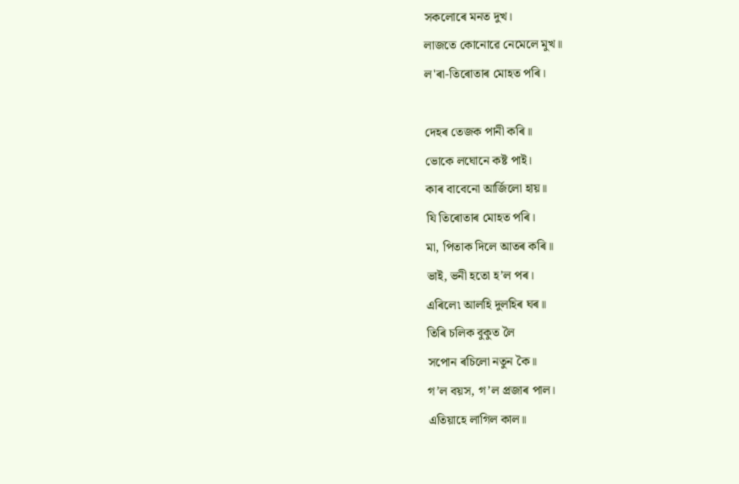সকলোৰে মনত দুখ।
লাজতে কোনোৱে নেমেলে মুখ॥
ল'ৰা-তিৰোতাৰ মোহত পৰি।

দেহৰ তেজক পানী কৰি॥
ভোকে লঘোনে কষ্ট পাই।
কাৰ বাবেনো আৰ্জিলো হায়॥
যি তিৰোতাৰ মোহত পৰি।
মা, পিতাক দিলে আতৰ কৰি॥
ভাই, ভনী হতো হ’ল পৰ।
এৰিলে৷ আলহি দুলহিৰ ঘৰ॥
তিৰি চলিক বুকুত লৈ
সপোন ৰচিলো নতুন কৈ॥
গ’ল বয়স, গ’ল প্ৰজাৰ পাল।
এতিয়াহে লাগিল কাল॥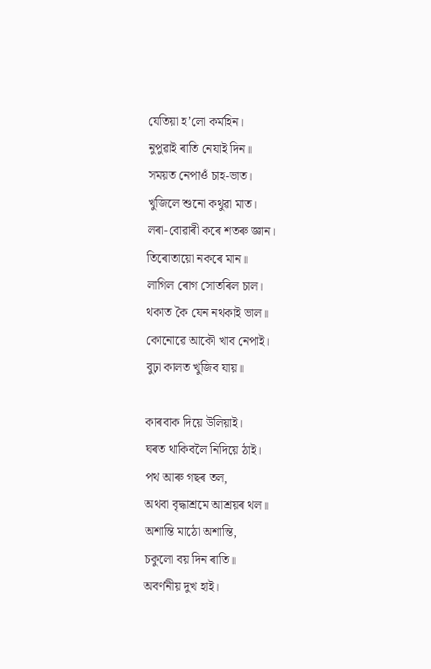যেতিয়া হ’লো কৰ্মহিন।
নুপুৱাই ৰাতি নেযাই দিন॥
সময়ত নেপাওঁ চাহ-ভাত।
খুজিলে শুনো কথুৱা মাত।
লৰা-বোৱাৰী কৰে শতৰু জ্ঞান।
তিৰোতায়ো নকৰে মান॥
লাগিল ৰোগ সোতৰিল চাল।
থকাত কৈ যেন নথকাই ভাল॥
কোনোৱে আকৌ খাব নেপাই।
বুঢ়া কালত খুজিব যায়॥

কাৰবাক দিয়ে উলিয়াই।
ঘৰত থাকিবলৈ নিদিয়ে ঠাই।
পথ আৰু গছৰ তল,
অথবা বৃদ্ধাশ্ৰমে আশ্ৰয়ৰ থল॥
অশান্তি মাঠো অশান্তি,
চকুলো বয় দিন ৰাতি॥
অবৰ্ণনীয় দুখ হাই।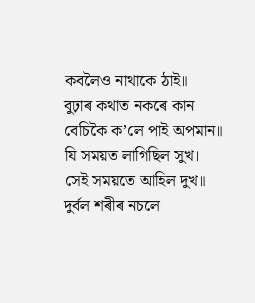কবলৈও নাথাকে ঠাই॥
বুঢ়াৰ কথাত নকৰে কান
বেচিকৈ ক’লে পাই অপমান॥
যি সময়ত লাগিছিল সুখ।
সেই সময়তে আহিল দুখ॥
দুৰ্বল শৰীৰ নচলে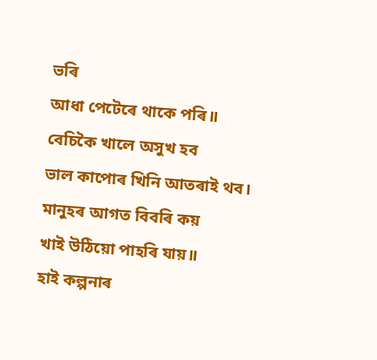ভৰি
আধা পেটেৰে থাকে পৰি॥
বেচিকৈ খালে অসুখ হব
ভাল কাপোৰ খিনি আতৰাই থব।
মানুহৰ আগত বিবৰি কয়
খাই উঠিয়ো পাহৰি যায়॥
হাই কল্পনাৰ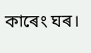কাৰেং ঘৰ।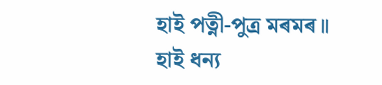হাই পত্নী-পুত্ৰ মৰমৰ॥
হাই ধন্য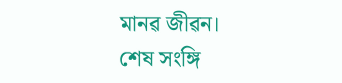মানৱ জীৱন।
শেষ সংঙ্গি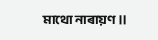মাথো নাৰায়ণ॥